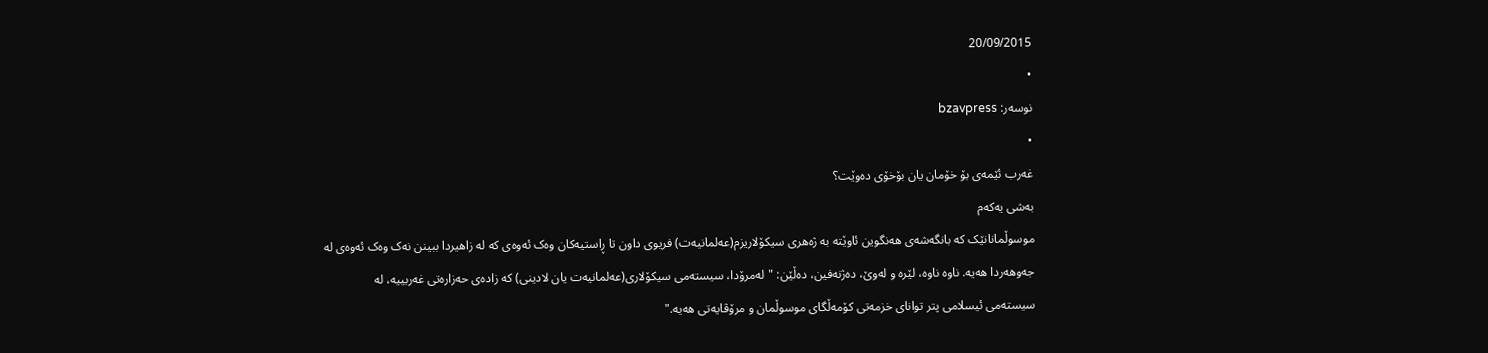20/09/2015
•
نوسەر: bzavpress
•
غەرب ئێمەی بۆ خۆمان یان بۆخۆی دەوێت؟
بەشی یەکەم
موسوڵمانانێک کە بانگەشەی هەنگوین ئاوێتە بە ژەهری سیکۆلاریزم(عەلمانیەت) فریوی داون تا ڕاستیەکان وەک ئەوەی کە لە زاهیردا ببینن نەک وەک ئەوەی لە جەوهەردا هەیە. ناوە ناوە، لێرە و لەوێ، دەژنەفین، دەڵێن: "لەمرۆدا، سیستەمی سیکۆلاری(عەلمانیەت یان لادینی) کە زادەی حەزارەتی غەربییە، لە سیستەمی ئیسلامی پتر توانای خزمەتی کۆمەڵگای موسوڵمان و مرۆڤایەتی هەیە."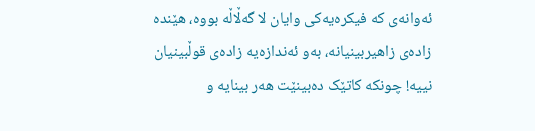ئەوانەی کە فیکرەیەکی وایان لا گەڵاڵە بووە، هێندە زادەی زاهیربینیانە، بەو ئەندازەیە زادەی قوڵبینیان نییە! چونکە کاتێک دەبینێت هەر بینایە و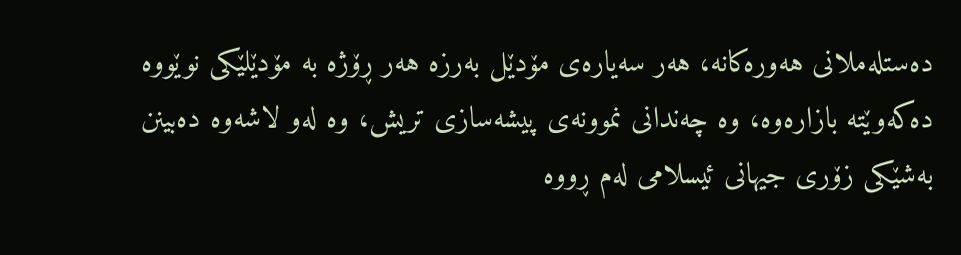دەستلەملانی هەورەکانە، هەر سەیارەی مۆدێل بەرزە هەر ڕۆژە بە مۆدێلێکی نوێووە دەکەوێتە بازارەوە، وە چەندانی نموونەی پیشەسازی تریش، وە لەو لاشەوە دەبینن بەشێکی زۆری جیهانی ئیسلامی لەم ڕووە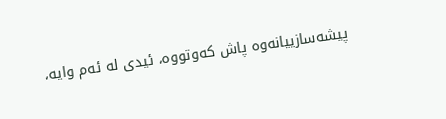پیشەسازییانەوە پاش کەوتووە، ئیدی لە ئەم وایە،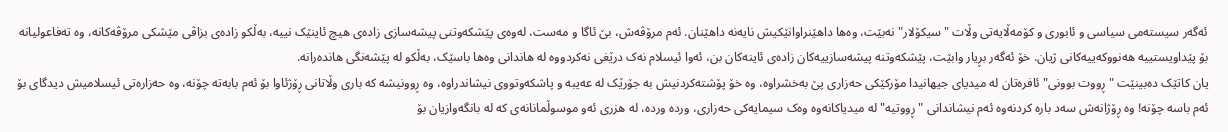ئەگەر سیستەمی سیاسی و ئابوری و کۆمەڵایەتی وڵات "سیکۆلار" نەبێت، وەها داهێنراوانێکیش نایەنە داهێنان. ئەم مرۆڤەش، بێ ئاگا و مەست، لەوەی پێشکەوتنی پیشەسازی زادەی هیچ ئاینێک نییە، بەڵکو زادەی بزاڤی مێشكی مرۆڤەکانە، وە تەفاعولیانە بۆ پێداویستییە هەنووکەییەکانی ژیان. خۆ ئەگەر بڕیار وابێت، پێشکەوتنە پیشەسازییەکان زادەی ئاینەکان بن، ئەوا ئیسلام نەک درێغی نەکردووە لە هاندانی وەها باسێک، بەڵکو لە پێشەنگی هاندەرانە.
یان کاتێک دەبینێت "ڕووت بوونی" ئافرەتان لە میدیای جیهانیدا مۆرکێکی حەزاری پێ بەخشراوە، وە خۆ پۆشتەکردنیش بە جۆرێک لە عەیبە و پاشکەوتووی نیشاندراوە، وە ڕوونیشە کە باری وڵاتانی ڕۆژئاوا بۆ ئەم بابەتە چۆنە، وە حەزارەتی ئیسلامیش دیدگای بۆ ئەم باسە چۆنە! وە ڕۆژانەش سەد بارە کردنەوە ئەم نیشاندانی "ڕووتیە" لە میدیاکانەوە وەک سیمایەکی حەزاری، وردە وردە، لە هزری ئەو موسوڵمانانەی کە لە بانگەوازیان بۆ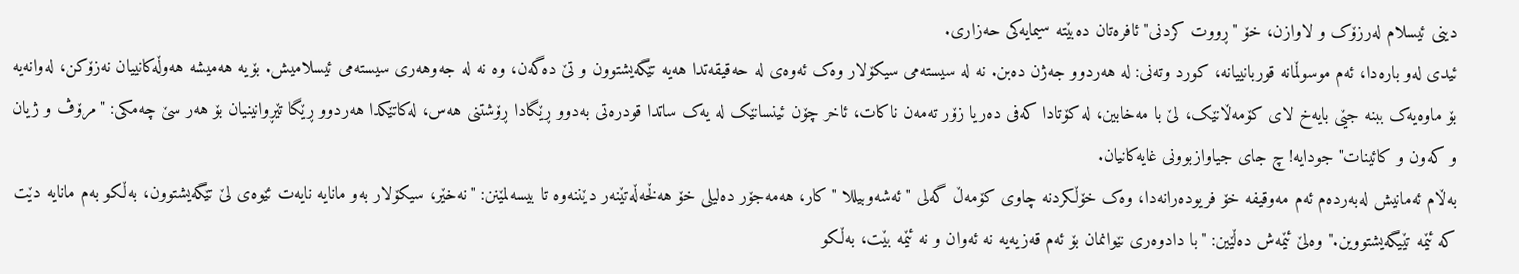دینی ئیسلام لەرزۆک و لاوازن، خۆ "ڕووت کردنی" ئافرەتان دەبێتە سیمایەکی حەزاری.
ئیدی لەو بارەدا، ئەم موسوڵمانە قوربانییانە، کورد وتەنی: لە هەردوو جەژن دەبن. نە لە سیستەمی سیکۆلار وەک ئەوەی لە حەقیقەتدا هەیە تێگەیشتوون و تێ دەگەن، وە نە لە جەوهەری سیستەمی ئیسلامیش. بۆیە هەمیشە هەوڵەکانییان نەزۆکن، لەوانەیە بۆ ماوەیەک ببنە جێی بایەخ لای کۆمەڵانێک، لێ با مەخابین، لە کۆتادا کەفی دەریا زۆر تەمەن ناکات، ئاخر چۆن ئینسانێک لە یەک ساتدا قودرەتی بەدوو ڕێگادا ڕۆشتنی هەس، لەکاتێكدا هەردوو ڕێگا تێڕوانینیان بۆ هەر سێ چەمکی: "مرۆڤ و ژیان و کەون و کائینات" جودایە! چ جای جیاوازبوونی غایەکانیان.
بەڵام ئەمانیش لەبەردەم ئەم مەوقیفە خۆ فریودەرانەدا، وەک خۆڵکردنە چاوی کۆمەڵ گەلی "ئەشەوبیللا " کار، هەمەجۆر دەلیلی خۆ هەڵخەڵەتێنەر دێننەوە تا بیسەلمێنن: "نەخێر، سیکۆلار بەو مانایە نایەت ئێوەی لێ تێگەیشتوون، بەڵکو بەم مانایە دێت کە ئێمە تێیگەیشتووین." وەلێ ئێمەش دەڵێین: "با دادوەری نێوانمان بۆ ئەم قەزیەیە نە ئەوان و نە ئێمە بێت، بەڵکو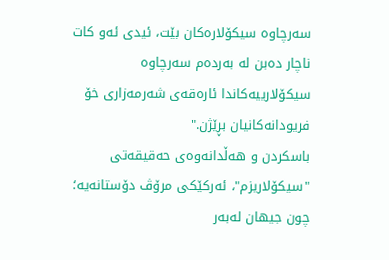سەرچاوە سیکۆلارەکان بێت، ئیدی ئەو کات ناچار دەبن لە بەردەم سەرچاوە سیکۆلارییەکاندا ئارەقەی شەرمەزاری خۆ فریودانەکانیان بڕێژن."
باسکردن و هەڵدانەوەی حەقیقەتی "سیکۆلاریزم"، ئەرکێکی مرۆڤ دۆستانەیە؛ چون جیهان لەبەر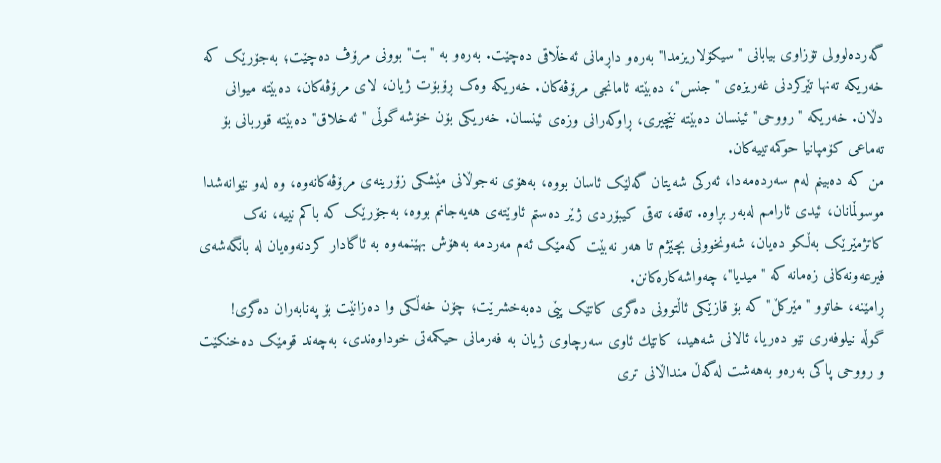گەردەلوولی تۆزاوی بیابانی "سیکۆلاریزمدا" بەرەو داڕمانی ئەخڵاقی دەچێت. بەرەو بە "بت" بوونی مرۆڤ دەچێت؛ بەجۆرێک کە خەریکە تەنها تێرکردنی غەریزەی "جنس"، دەبێتە ئامانجی مرۆڤەکان. خەریکە وەک ڕۆبۆت ژیان، لای مرۆڤەکان، دەبێتە میوانی دڵان. خەریکە "رووحی" ئینسان دەبێتە نێچیری، ڕاوکەرانی وزەی ئینسان. خەریکی بۆن خۆشە گوڵی "ئەخلاق" دەبێتە قوربانی بۆ تەماعی کۆمپانیا حوکمەتییەکان.
من کە دەبینم لەم سەردەمەدا، ئەرکی شەیتان گەلێک ئاسان بووە، بەهۆی نەجوڵانی مێشکی زۆرینەی مرۆڤەکانەوە، وە لەو نێوانەشدا موسوڵمانان، ئیدی ئارامم لەبەر بڕاوە. تەقە، تەقی کیبۆردی ژێر دەستم ئاوێتەی هەیەجانم بووە، بەجۆرێک کە باکم نییە، نەک کاتژمێرێک بەڵکو دەیان، شەونخوونی بچێژم تا هەر نەبێت کەمێک ئەم مەردمە بەهۆش بهێنمەوە بە ئاگادار کردنەوەیان لە بانگەشەی فیرعەونەکانی زەمانە کە "میدیا"، چەواشەکارەکانن.
ڕامێنە، خاتوو "مێرکڵ" کە بۆ قازێکی ئاڵتوونی دەگری کاتێک پێی دەبەخشرێت؛ چۆن خەڵکی وا دەزانێت بۆ پەنابەران دەگری!
گوڵە نیلوفەری نێو دەریا، ئالانی شەهید، کاتێك ئاوی سەرچاوی ژیان بە فەرمانی حیکمەتی خوداوەندی، بەچەند قومێک دەخنکێت و رووحی پاکی بەرەو بەهەشت لەگەڵ منداڵانی تری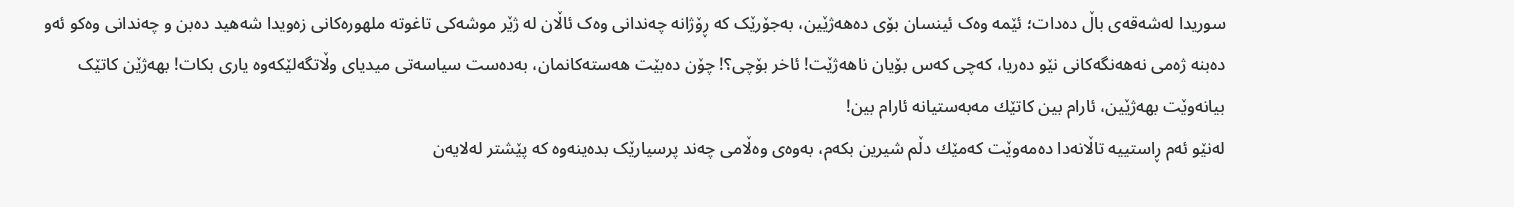سوریدا لەشەقەی باڵ دەدات؛ ئێمە وەک ئینسان بۆی دەهەژێین، بەجۆرێک کە ڕۆژانە چەندانی وەک ئاڵان لە ژێر موشەکی تاغوتە ملهورەکانی زەویدا شەهید دەبن و چەندانی وەکو ئەو دەبنە ژەمی نەهەنگەکانی نێو دەریا، کەچی کەس بۆیان ناهەژێت! ئاخر بۆچی؟! چۆن دەبێت هەستەکانمان، بەدەست سیاسەتی میدیای وڵاتگەلێکەوە یاری بکات! بهەژێن کاتێک بیانەوێت بهەژێین، ئارام بین کاتێك مەبەستیانە ئارام بین!
لەنێو ئەم ڕاستییە تاڵانەدا دەمەوێت کەمێك دڵم شیرین بکەم، بەوەی وەڵامی چەند پرسیارێک بدەینەوە کە پێشتر لەلایەن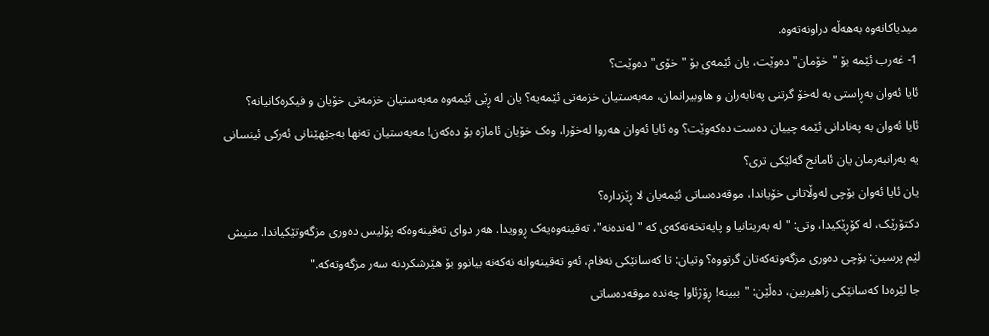میدیاکانەوە بەهەڵە دراونەتەوە.
1- غەرب ئێمە بۆ "خۆمان" دەوێت، یان ئێمەی بۆ "خۆی" دەوێت؟
ئایا ئەوان بەڕاستی بە لەخۆ گرتنی پەنابەران و هاوبیرانمان، مەبەستیان خزمەتی ئێمەیە؟ یان لە ڕێی ئێمەوە مەبەستیان خزمەتی خۆیان و فیکرەکانیانە؟
ئایا ئەوان بە پەنادانی ئێمە چییان دەست دەکەوێت؟ وە ئایا ئەوان هەروا لەخۆرا، وەک خۆیان ئاماژە بۆ دەکەن! مەبەستیان تەنها بەجێهێنانی ئەرکی ئینسانی یە بەرانبەرمان یان ئامانج گەلێکی تری؟
یان ئایا ئەوان بۆچی لەوڵاتانی خۆیاندا، موقەدەساتی ئێمەیان لا ڕێزدارە؟
دکتۆرێک، لە کۆڕێکیدا، وتی: "لە بەریتانیا و پایەتخەتەکەی کە "لەندەنە"، تەقینەوەیەک ڕوویدا. هەر دوای تەقینەوەکە پۆلیس دەوری مزگەوتێکیاندا. منیش لێم پرسین: بۆچی دەوری مزگەوتەکەتان گرتووە؟ وتیان: تا کەسانێکی نەفام، ئەو تەقینەوانە نەکەنە بیانوو بۆ هێرشکردنە سەر مزگەوتەکە."
جا لێرەدا کەسانێکی زاهیربین، دەڵێن: "ببینە! ڕۆژئاوا چەندە موقەدەساتی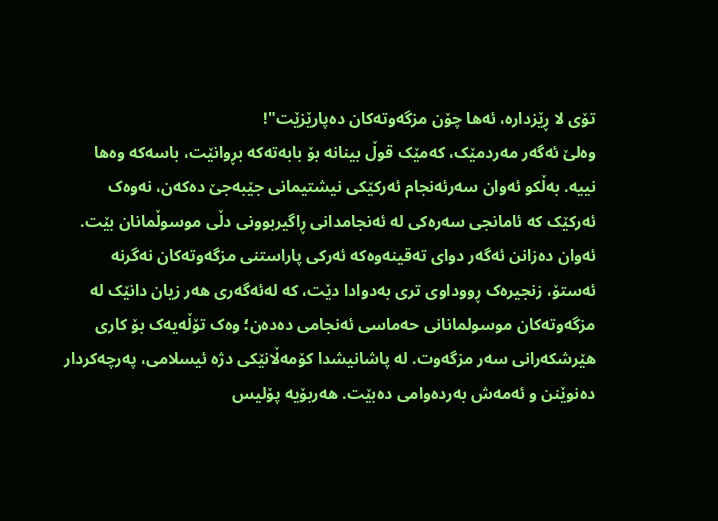تۆی لا ڕێزدارە، ئەها چۆن مزگەوتەکان دەپارێزێت"!
وەلێ ئەگەر مەردمێک، کەمێک قوڵ بینانە بۆ بابەتەکە بڕوانێت، باسەکە وەها نییە. بەڵکو ئەوان سەرئەنجام ئەرکێکی نیشتیمانی جێبەجێ دەکەن، نەوەک ئەرکێک کە ئامانجی سەرەکی لە ئەنجامدانی ڕاگیربوونی دڵی موسوڵمانان بێت. ئەوان دەزانن ئەگەر دوای تەقینەوەکە ئەرکی پاراستنی مزگەوتەکان نەگرنە ئەستۆ، زنجیرەک ڕووداوی تری بەدوادا دێت، کە لەئەگەری هەر زیان دانێک لە مزگەوتەکان موسولمانانی حەماسی ئەنجامی دەدەن؛ وەک تۆڵەیەک بۆ کاری هێرشکەرانی سەر مزگەوت. لە پاشانیشدا کۆمەڵانێکی دژە ئیسلامی، پەرچەکردار دەنوێنن و ئەمەش بەردەوامی دەبێت. هەربۆیە پۆلیس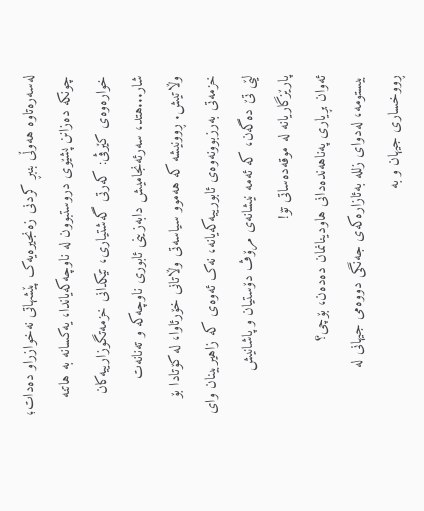لەسەرەتاوە هەوڵی بنبڕ کردنی زەنجیرەیەک پێشهاتی نەخوازراو دەدات؛ چونکە دەزانن پشێوی دروستبوون لە ناوچەکەیاندا، یەکسانە بە هاتنە خوارەوەی کێرڤی: کەرتی گەشتیاری، تێکدانی خزمەتگوزارییەکان شار...هتد، سەرئەنجامیش دابەزینی ئابوری ناوچەکە و تەنانەت وڵاتیش. ڕوونیشە کە هەموو سیاسەتی وڵاتانی خۆرئاوا، لە کۆتادا بۆ خزمەتی بەرزبوونەوەی ئابورییەکەیانە، نەک ئەوەی کە زاهیربینان وای لێی تێ دەگەن، کە ئەمە نیشانەی مرۆڤ دۆستیان و پاشانیش پارێزگاریانە لە موقەدەساتی تۆ!
ئەوان بڕیاری پەناهەندەدانی هاودینانمان دەدەن، بۆچی؟
بیستومە، لەدوای زللە بەئازارەکەی جەنگی دووەمی جیهانی لە ڕووخساری جیهان و بە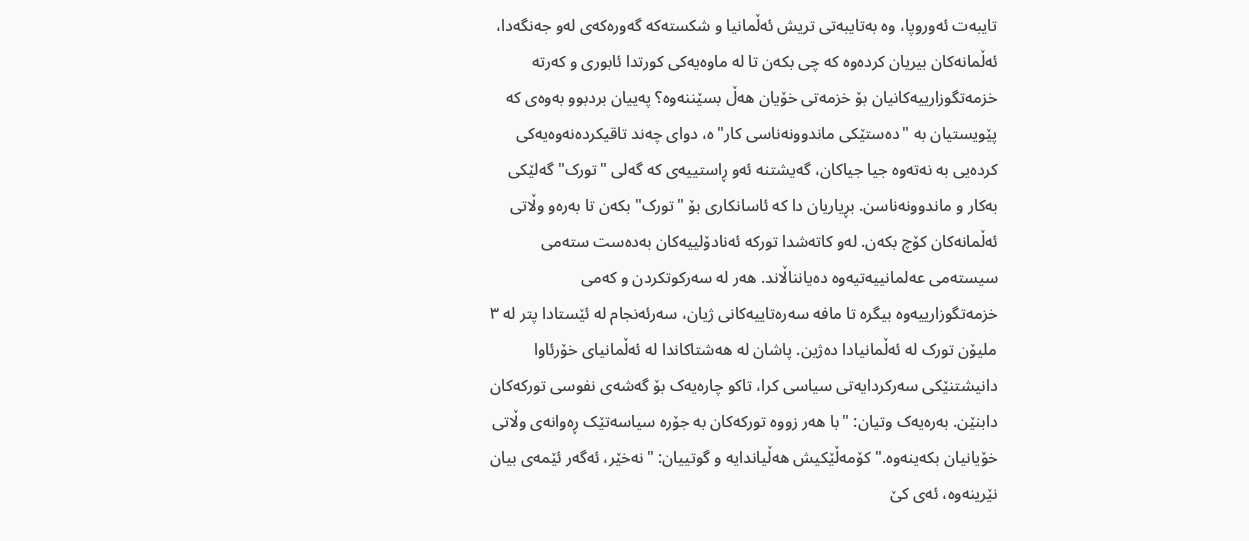تایبەت ئەوروپا، وە بەتایبەتی تریش ئەڵمانیا و شکستەکە گەورەکەی لەو جەنگەدا، ئەڵمانەکان بیریان کردەوە کە چی بکەن تا لە ماوەیەکی کورتدا ئابوری و کەرتە خزمەتگوزارییەکانیان بۆ خزمەتی خۆیان هەڵ بسێننەوە؟ پەییان بردبوو بەوەی کە پێویستیان بە "دەستێکی ماندوونەناسی کار"ە، دوای چەند تاقیکردەنەوەیەکی کردەیی بە نەتەوە جیا جیاکان، گەیشتنە ئەو ڕاستییەی کە گەلی "تورک" گەلێکی بەکار و ماندوونەناسن. بڕیاریان دا کە ئاسانکاری بۆ "تورک" بکەن تا بەرەو وڵاتی ئەڵمانەکان کۆچ بکەن. لەو کاتەشدا تورکە ئەنادۆلییەکان بەدەست ستەمی سیستەمی عەلمانییەتیەوە دەیانناڵاند. هەر لە سەرکوتکردن و کەمی خزمەتگوزارییەوە بیگرە تا مافە سەرەتاییەکانی ژیان، سەرئەنجام لە ئێستادا پتر لە ٣ ملیۆن تورک لە ئەڵمانیادا دەژین. پاشان لە هەشتاکاندا لە ئەڵمانیای خۆرئاوا دانیشتنێکی سەرکردایەتی سیاسی کرا، تاکو چارەیەک بۆ گەشەی نفوسی تورکەکان دابنێن. بەرەیەک وتیان: "با هەر زووە تورکەکان بە جۆرە سیاسەتێک ڕەوانەی وڵاتی خۆیانیان بکەینەوە." کۆمەڵێکیش هەڵیاندایە و گوتییان: "نەخێر، ئەگەر ئێمەی بیان نێرینەوە، ئەی کێ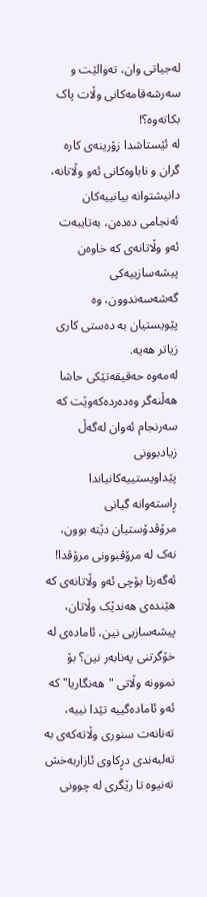لەجیاتی وان، تەوالێت و سەرشەقامەکانی وڵات پاک بکاتەوە؟!
لە ئێستاشدا زۆرینەی کارە گران و ناباوەکانی ئەو وڵاتانە، دانیشتوانە بیانییەکان ئەنجامی دەدەن، بەتایبەت ئەو وڵاتانەی کە خاوەن پیشەسازییەکی گەشەسەندوون، وە پێویستیان بە دەستی کاری زیاتر هەیە.
لەمەوە حەقیقەتێكی حاشا هەڵنەگر وەدەردەکەوێت کە سەرنجام ئەوان لەگەڵ زیادبوونی پێداویستییەکانیاندا ڕاستەوانە گیانی مرۆڤدۆستیان دێتە بوون، نەک لە مرۆڤبوونی مرۆڤدا! ئەگەرنا بۆچی ئەو وڵاتانەی کە هێندەی هەندێک وڵاتان، پیشەسازیی نین، ئامادەی لە خۆگرتنی پەنابەر نین؟ بۆ نموونە وڵاتی "هەنگاریا" کە ئەو ئامادەگییە تێدا نییە، تەنانەت سنوری وڵاتەکەی بە تەلبەندی دڕکاوی ئازاربەخش تەنیوە تا رێگری لە چوونی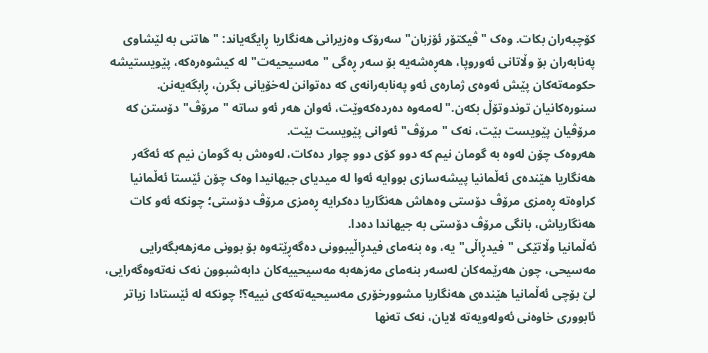کۆچبەران بکات. وەک "ڤیکتۆر ئۆزبان" سەرۆک وەزیرانی هەنگاریا ڕایگەیاند: "هاتنی بە لێشاوی پەنابەران بۆ وڵاتانی ئەوروپا، هەڕەشەیە بۆ سەر ڕەگی "مەسیحیەت" لە کیشوەرەکە، پێویستیشە حکومەتەکان پێش ئەوەی ژمارەی ئەو پەنابەرانەی کە دەتوانن لەخۆیانی بگرن، ڕابگەیەنن. سنورەکانیان توندوتۆڵ بکەن." لەمەوە دەردەکەوێت، ئەوان هەر ئەو ساتە "مرۆڤ" دۆستن کە مرۆڤیان پێویست بێت، نەک "مرۆڤ" ئەوانی پێویست بێت.
هەروەک چۆن لەوە بە گومان نیم کە دوو کۆی دوو چوار دەکات، لەوەش بە گومان نیم کە ئەگەر هەنگاریا هێندەی ئەڵمانیا پیشەسازی بووایە ئەوا لە میدیای جیهانیدا وەک چۆن ئێستا ئەڵمانیا کراوەتە ڕەمزی مرۆڤ دۆستی وەهاش هەنگاریا دەکرایە ڕەمزی مرۆڤ دۆستی؛ چونکە ئەو کات هەنگاریاش، بانگی مرۆڤ دۆستی بە جیهاندا دەدا.
ئەڵمانیا وڵاتێکی "فیدڕاڵی"یە، وە بنەمای فیدڕاڵیبوونی دەگەڕێتەوە بۆ بوونی مەزهەبگەرایی مەسیحی، چون هەرێمەکان لەسەر بنەمای مەزهەبە مەسیحییەکان دابەشبوون نەک نەتەوەگەرایی، لێ بۆچی ئەڵمانیا هێندەی هەنگاریا مشوورخۆری مەسیحیەتەکەی نییە؟! چونکە لە ئێستادا زیاتر ئابووری خاوەنی ئەولەویەتە لایان، نەک تەنها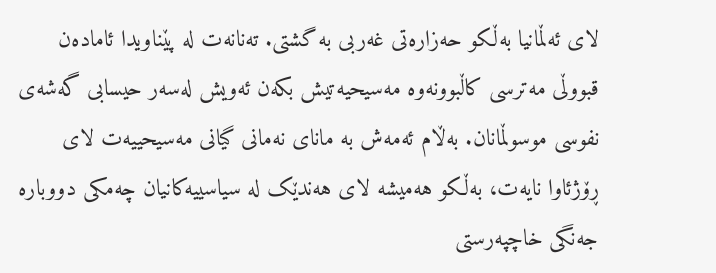لای ئەڵمانیا بەڵکو حەزارەتی غەربی بە گشتی. تەنانەت لە پێناویدا ئامادەن قبووڵی مەترسی کاڵبوونەوە مەسیحیەتیش بکەن ئەویش لەسەر حیسابی گەشەی نفوسی موسوڵمانان. بەڵام ئەمەش بە مانای نەمانی گیانی مەسیحییەت لای ڕۆژئاوا نایەت، بەڵکو هەمیشە لای هەندێک لە سیاسییەکانیان چەمكی دووبارە جەنگی خاچپەرستی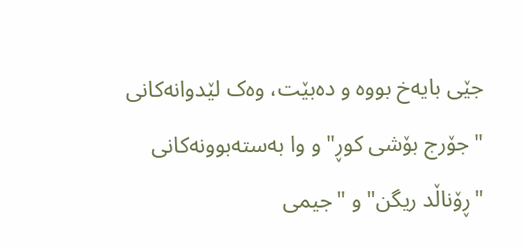جێی بایەخ بووە و دەبێت، وەک لێدوانەکانی "جۆرج بۆشی کوڕ" و وا بەستەبوونەکانی "ڕۆناڵد ریگن" و "جیمی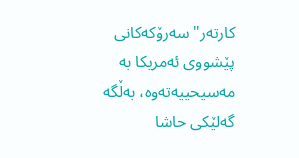کارتەر" سەرۆکەکانی پێشووی ئەمریکا بە مەسیحییەتەوە، بەڵگە گەلێکی حاشا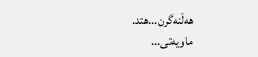هەڵنەگرن...هتد.
ماویەتی...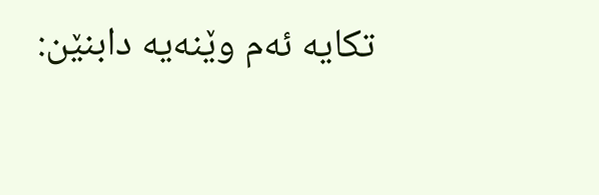تکایە ئەم وێنەیە دابنێن: